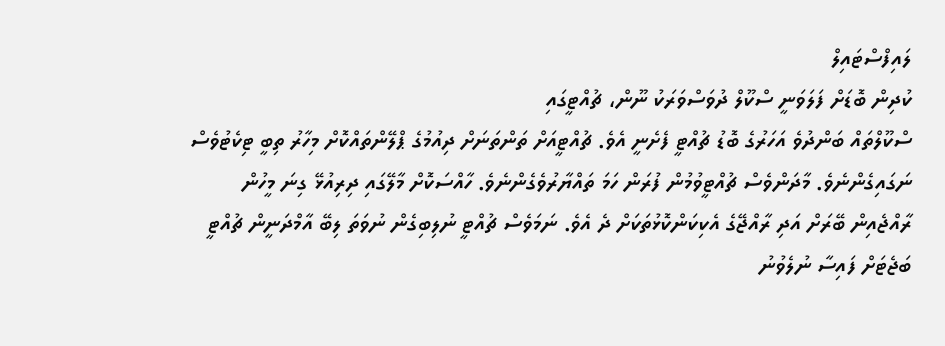ލައިފްސްޓައިލް
ކުދިން ބޮޑަށް ފަލަވަނީ ސްކޫލް ދުވަސްވަރަކު ނޫން، ޗުއްޓީގައި
ސްކޫލްތައް ބަންދުވެ އަހަރުގެ ބޮޑު ޗުއްޓީ ފެށެނީ އެވެ. ޗުއްޓީއަށް ތަންތަނަށް ދިއުމުގެ ޕްލޭންތައްކޮށް މިހާރު ތިބީ ޓިކެޓުވެސް ނަގައިގެންނެވެ. މާދަންވެސް ޗުއްޓީވުމުން ފުރަން ހަމަ ތައްޔާރުވެގެންނެވެ. ހާއްސަކޮށް މާލޭގައި ދިރިއުޅޭ ގިނަ މީހުން ރާއްޖެއިން ބޭރަށް އަދި ރާއްޖޭގެ އެކިކަންކޮޅުތަކަށް ދެ އެވެ. ނަމަވެސް ޗުއްޓީ ނުލިބިގެން ނުވަތަ ލިބޭ އާމްދަނީން ޗުއްޓީ ބަޖެޓަށް ފައިސާ ނުލެވުނު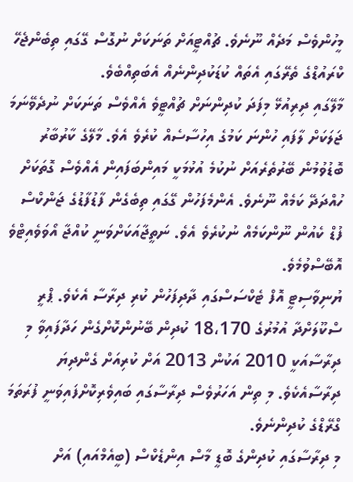މީހުންވެސް މަދެއް ނޫނެވެ. ޗުއްޓީއަށް ތަނަކަށް ނުގޮސް ގޭގައި ތިބެންޖެހޭ ކްރައުޑްގެ ތެރޭގައި އެތައް ކުޑަކުދިންނެއް އެބަތިއްބެވެ.
މާލޭގައި ދިރިއުޅޭ މިފަދަ ކުދިންނަށް ޗުއްޓީވެ އެއްވެސް ތަނަކަށް ނުދެވޭނަމަ ޖަލަކަށް ލާފައި ހުންނަ ކަމުގެ އިހުސާސެއް ކުރެވެ އެވެ. މާލޭގެ ކާރުބާރު ބޮޑުވުމުން ބޭރުތެރެއަށް ނުކުމެ އުޅުމަކީ މައިންބަފައިން އެއްވެސް ގޮތަކަށް ހުއްދަދޭ ކަމެއް ނޫނެވެ. އެންމެފަހުން ގޭގައި ތިބެގެން ފާޑުފާޑުގެ ޖަންކްސް ފުޑް ކެއުން ނޫންކަމެއް ނުކުރެވެ އެވެ. ނަތީޖާއަކަށްވަނީ ކުއްޖާ އޯވަވެއިޓްވެ އޮބޭސްވުމެވެ.
ޔުނިވާސިޓީ އޮފް ޓެކްސަސްގައި ދާދިފަހުން ކުރި ދިރާސާ އެކެވެ. ޕްރީ ސްކޫލަށްދާ އުމުރުގެ 18،170 ކުދިން ބޭނުންކޮށްގެން ހަދާފައިވާ މި ދިރާސާއަކީ 2010 އަކުން 2013 އަށް ކުރިއަށް ގެންދިޔަ ދިރާސާއެކެވެ. މި ތިން އަހަރުވެސް ދިރާސާގައި ބައިވެރިކޮށްފައިވަނީ ފުރަތަމަ ގްރޭޑްގެ ކުދިންނެވެ.
މި ދިރާސާގައި ކުދިންގެ ބޮޑީ މާސް އިންޑެކްސް (ބީއެމްއައި) އަށް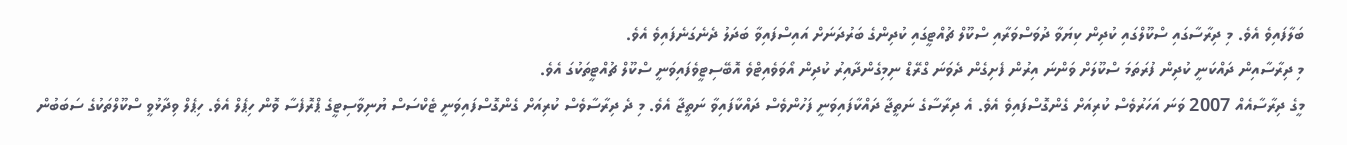ބަލާފައިވެ އެވެ. މި ދިރާސާގައި ސްކޫލްގައި ކުދިން ކިޔަވާ ދުވަސްވަރާއި ސްކޫލް ޗުއްޓީގައި ކުދިންގެ ބަރުދަނަށް އައިސްފައިވާ ބަދަލު ދެނެގަނެފައިވެ އެވެ.
މި ދިރާސާއިން ދައްކަނީ ކުދިން ފުރަތަމަ ސްކޫލަށް ވަންނަ އިރުން ފެށިގެން ދެވަނަ ގްރޭޑް ނިމިގެންދާއިރު ކުދިން އޯވަވެއިޓްވެ އޮބޭސިޓީވެފައިވަނީ ސްކޫލް ޗުއްޓީތަކުގަ އެވެ.
މީގެ ދިރާސާއެއް 2007 ވަނަ އަހަރުވެސް ކުރިއަށް ގެންގޮސްފައިވެ އެވެ. އެ ދިރާސާގެ ނަތީޖާ ދައްކާފައިވަނީ ފަހުންވެސް ދައްކާފައިވާ ނަތީޖާ އެވެ. މި ދެ ދިރާސާވެސް ކުރިއަށް ގެންގޮސްފައިވަނީ ޓެކްސަސް ޔުނިވާސިޓީގެ ޕްރޮފެސާ ވޮން ހިޕެލް އެވެ. ހިޕެލް ވިދާޅުވީ ސްކޫލްތަކުގެ ސަބަބުން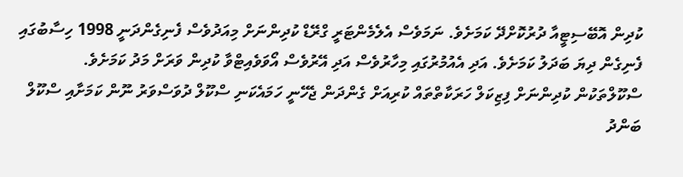ކުދިން އޮބޭސިޓީއާ ދުރުކޮށްދޭ ކަމަށެވެ. ނަމަވެސް އެލެމެންޓަރީ ގްރޭޑް ކުދިންނަށް މިއަދުވެސް ފެނިގެންދަނީ 1998 ހިސާބުގައި ފެނިގެން ދިޔަ ބަދަލު ކަމަށެވެ. އަދި އެއުމުރުގައި މިހާރުވެސް އަދި އޭރުވެސް އޯވަވެއިޓްވާ ކުދިން ވަރަށް މަދު ކަމަށެވެ.
ސްކޫލްތަކުން ކުދިންނަށް ފިޒިކަލް ހަރަކާތްތައް ކުރިއަށް ގެންދަން ޖެހޭނީ ހަމައެކަނި ސްކޫލް ދުވަސްވަރު ނޫން ކަމަށާއި ސްކޫލް ބަންދު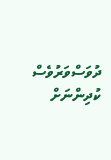ދުވަސްވަރުވެސް ކުދިންނަށް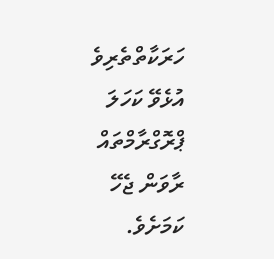ހަރަކާތްތެރިވެ އުޅެވޭ ކަހަލަ ޕްރޮގްރާމްތައް ރާވަން ޖެހޭ ކަމަށެވެ.